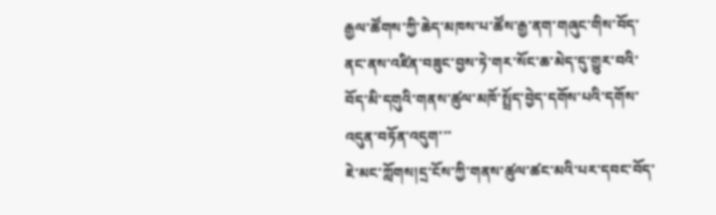རྒྱལ་ཚོགས་ཀྱི་ཆེད་མཁས་པ་ཚོས་རྒྱ་ནག་གཞུང་གིས་བོད་ནང་ནས་འཛིན་བཟུང་བྱས་ཏེ་གར་སོང་ཆ་མེད་དུ་གྱུར་བའི་བོད་མི་དགུའི་གནས་ཚུལ་མཁོ་སྤྲོད་བྱེད་དགོས་པའི་དགོས་འདུན་བཏོན་འདུག་་་
ཇེ་མང་ཀློགས།དྲ་ངོས་ཀྱི་གནས་ཚུལ་ཚང་མའི་པར་དབང་བོད་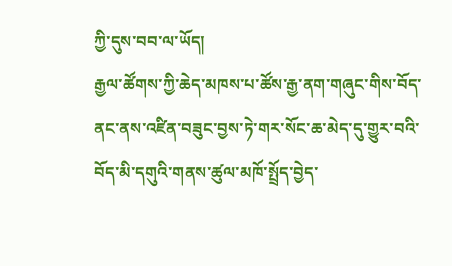ཀྱི་དུས་བབ་ལ་ཡོད།
རྒྱལ་ཚོགས་ཀྱི་ཆེད་མཁས་པ་ཚོས་རྒྱ་ནག་གཞུང་གིས་བོད་ནང་ནས་འཛིན་བཟུང་བྱས་ཏེ་གར་སོང་ཆ་མེད་དུ་གྱུར་བའི་བོད་མི་དགུའི་གནས་ཚུལ་མཁོ་སྤྲོད་བྱེད་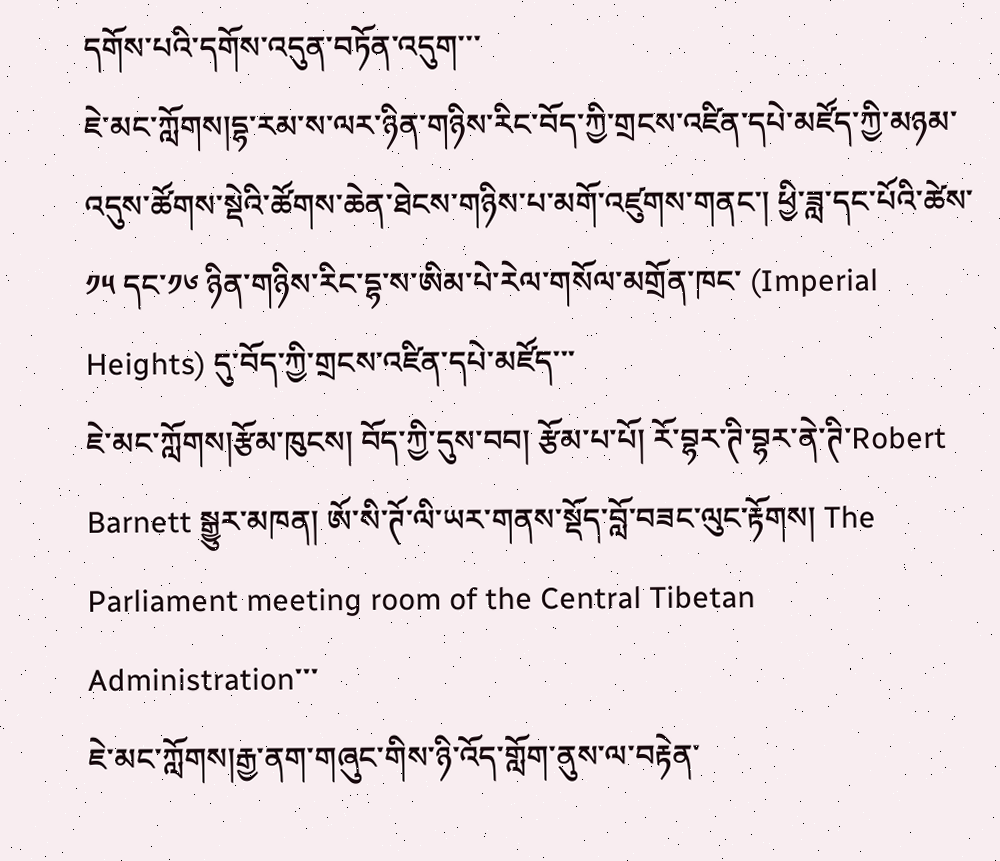དགོས་པའི་དགོས་འདུན་བཏོན་འདུག་་་
ཇེ་མང་ཀློགས།དྷ་རམ་ས་ལར་ཉིན་གཉིས་རིང་བོད་ཀྱི་གྲངས་འཛིན་དཔེ་མཛོད་ཀྱི་མཉམ་འདུས་ཚོགས་སྡེའི་ཚོགས་ཆེན་ཐེངས་གཉིས་པ་མགོ་འཛུགས་གནང་། ཕྱི་ཟླ་དང་པོའི་ཚེས་ ༡༥ དང་༡༦ ཉིན་གཉིས་རིང་དྷ་ས་ཨིམ་པེ་རེལ་གསོལ་མགྲོན་ཁང་ (Imperial Heights) དུ་བོད་ཀྱི་གྲངས་འཛིན་དཔེ་མཛོད་་་
ཇེ་མང་ཀློགས།རྩོམ་ཁུངས། བོད་ཀྱི་དུས་བབ། རྩོམ་པ་པོ། རོ་བྷར་ཊི་བྷར་ནེ་ཊི་Robert Barnett སྒྱུར་མཁན། ཨོ་སི་ཊོ་ལི་ཡར་གནས་སྡོད་བློ་བཟང་ལུང་རྟོགས། The Parliament meeting room of the Central Tibetan Administration་་་
ཇེ་མང་ཀློགས།རྒྱ་ནག་གཞུང་གིས་ཉི་འོད་གློག་ནུས་ལ་བརྟེན་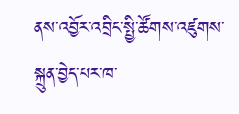ནས་འབྱོར་འབྲིང་སྤྱི་ཚོགས་འཛུགས་སྐྲུན་བྱེད་པར་ཁ་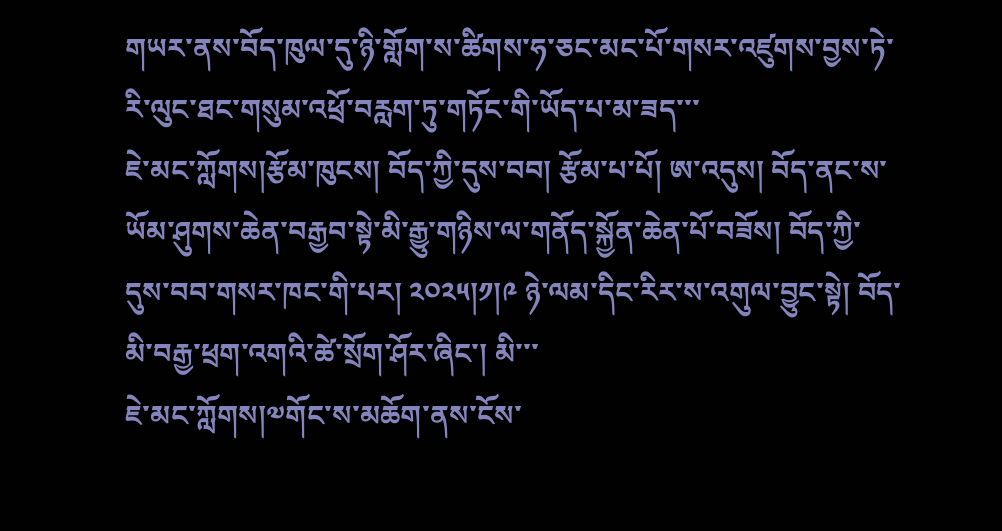གཡར་ནས་བོད་ཁུལ་དུ་ཉི་གློག་ས་ཚིགས་ཧ་ཅང་མང་པོ་གསར་འཛུགས་བྱས་ཏེ་རི་ལུང་ཐང་གསུམ་འཕྲོ་བརླག་ཏུ་གཏོང་གི་ཡོད་པ་མ་ཟད་་་
ཇེ་མང་ཀློགས།རྩོམ་ཁུངས། བོད་ཀྱི་དུས་བབ། རྩོམ་པ་པོ། ཨ་འདུས། བོད་ནང་ས་ཡོམ་ཤུགས་ཆེན་བརྒྱབ་སྟེ་མི་རྒྱུ་གཉིས་ལ་གནོད་སྐྱོན་ཆེན་པོ་བཟོས། བོད་ཀྱི་དུས་བབ་གསར་ཁང་གི་པར། ༢༠༢༥།༡།༩ ཉེ་ལམ་དིང་རིར་ས་འགུལ་བྱུང་སྟེ། བོད་མི་བརྒྱ་ཕྲག་འགའི་ཚེ་སྲོག་ཤོར་ཞིང་། མི་་་
ཇེ་མང་ཀློགས།༧གོང་ས་མཆོག་ནས་ངོས་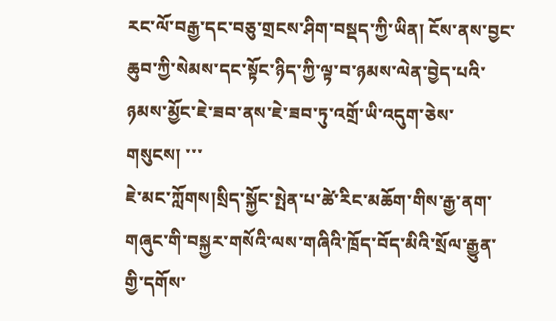རང་ལོ་བརྒྱ་དང་བཅུ་གྲངས་ཤིག་བསྡད་ཀྱི་ཡིན། ངོས་ནས་བྱང་ཆུབ་ཀྱི་སེམས་དང་སྟོང་ཉིད་ཀྱི་ལྟ་བ་ཉམས་ལེན་བྱེད་པའི་ཉམས་མྱོང་ཇེ་ཟབ་ནས་ཇེ་ཟབ་ཏུ་འགྲོ་ཡི་འདུག་ཅེས་གསུངས། ་་་
ཇེ་མང་ཀློགས།སྲིད་སྐྱོང་སྤེན་པ་ཚེ་རིང་མཆོག་གིས་རྒྱ་ནག་གཞུང་གི་བསྐྱར་གསོའི་ལས་གཞིའི་ཁྲོད་བོད་མིའི་སྲོལ་རྒྱུན་གྱི་དགོས་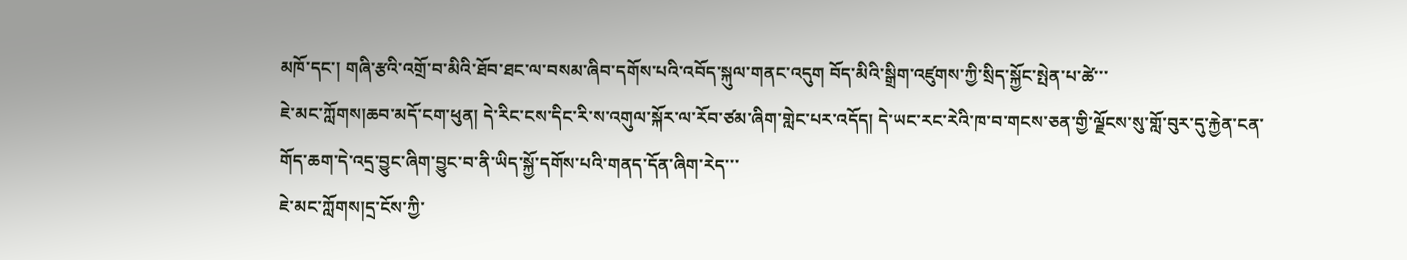མཁོ་དང་། གཞི་རྩའི་འགྲོ་བ་མིའི་ཐོབ་ཐང་ལ་བསམ་ཞིབ་དགོས་པའི་འབོད་སྐུལ་གནང་འདུག བོད་མིའི་སྒྲིག་འཛུགས་ཀྱི་སྲིད་སྐྱོང་སྤེན་པ་ཚེ་་་
ཇེ་མང་ཀློགས།ཆབ་མདོ་ངག་ཕུན། དེ་རིང་ངས་དིང་རི་ས་འགུལ་སྐོར་ལ་རོབ་ཙམ་ཞིག་གླེང་པར་འདོད། དེ་ཡང་རང་རེའི་ཁ་བ་གངས་ཅན་གྱི་ལྗོངས་སུ་གློ་བུར་དུ་རྐྱེན་ངན་གོད་ཆག་དེ་འདྲ་བྱུང་ཞིག་བྱུང་བ་ནི་ཡིད་སྐྱོ་དགོས་པའི་གནད་དོན་ཞིག་རེད་་་
ཇེ་མང་ཀློགས།དྲ་ངོས་ཀྱི་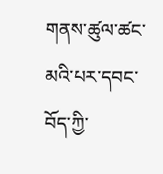གནས་ཚུལ་ཚང་མའི་པར་དབང་བོད་ཀྱི་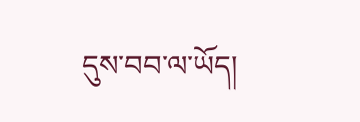དུས་བབ་ལ་ཡོད།